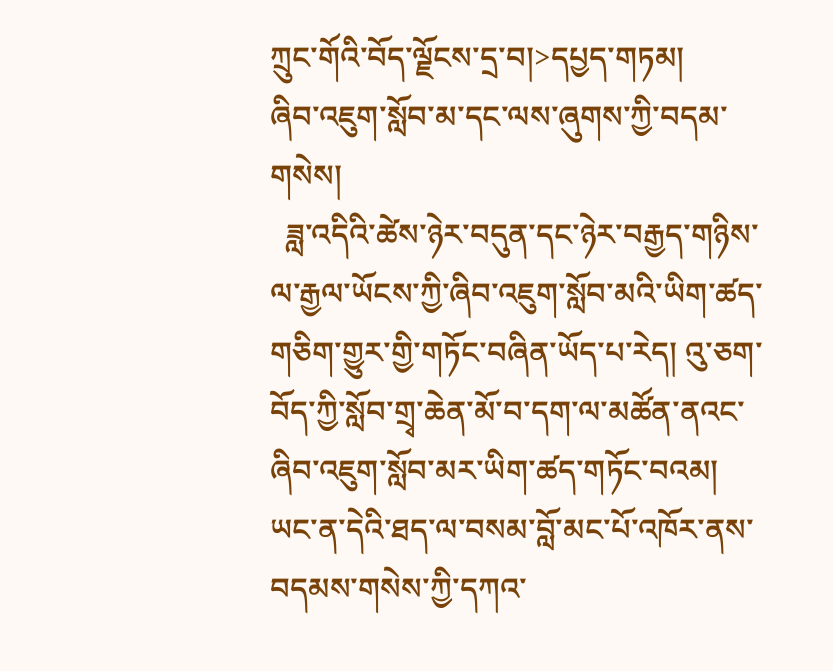ཀྲུང་གོའི་བོད་ལྗོངས་དྲ་བ།>དཔྱད་གཏམ།
ཞིབ་འཇུག་སློབ་མ་དང་ལས་ཞུགས་ཀྱི་བདམ་གསེས།
  ཟླ་འདིའི་ཚེས་ཉེར་བདུན་དང་ཉེར་བརྒྱད་གཉིས་ལ་རྒྱལ་ཡོངས་ཀྱི་ཞིབ་འཇུག་སློབ་མའི་ཡིག་ཚད་གཅིག་གྱུར་གྱི་གཏོང་བཞིན་ཡོད་པ་རེད། འུ་ཅག་བོད་ཀྱི་སློབ་གྲྭ་ཆེན་མོ་བ་དག་ལ་མཚོན་ནའང་ཞིབ་འཇུག་སློབ་མར་ཡིག་ཚད་གཏོང་བའམ། ཡང་ན་དེའི་ཐད་ལ་བསམ་བློ་མང་པོ་འཁོར་ནས་བདམས་གསེས་ཀྱི་དཀའ་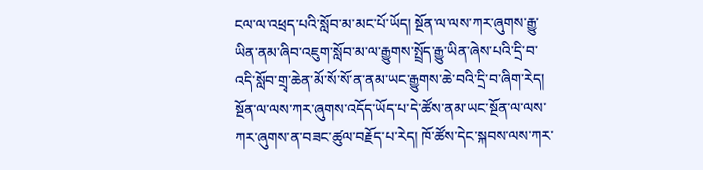ངལ་ལ་འཕྲད་པའི་སློབ་མ་མང་པོ་ཡོད། སྔོན་ལ་ལས་ཀར་ཞུགས་རྒྱུ་ཡིན་ནམ་ཞིབ་འཇུག་སློབ་མ་ལ་རྒྱུགས་སྤྲོད་རྒྱུ་ཡིན་ཞེས་པའི་དྲི་བ་འདི་སློབ་གྲྭ་ཆེན་མོ་སོ་སོ་ན་ནམ་ཡང་རྒྱུགས་ཆེ་བའི་དྲི་བ་ཞིག་རེད། སྔོན་ལ་ལས་ཀར་ཞུགས་འདོད་ཡོད་པ་དེ་ཚོས་ནམ་ཡང་སྔོན་ལ་ལས་ཀར་ཞུགས་ན་བཟང་ཚུལ་བརྗོད་པ་རེད། ཁོ་ཚོས་དེང་སྐབས་ལས་ཀར་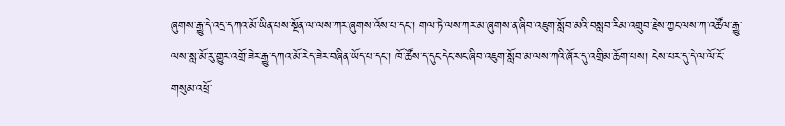ཞུགས་རྒྱུ་དེ་འདྲ་དཀའ་མོ་ཡིན་པས་སྔོན་ལ་ལས་ཀར་ཞུགས་འོས་པ་དང་། གལ་ཏེ་ལས་ཀར་མ་ཞུགས་ན་ཞིབ་འཇུག་སློབ་མའི་བསླབ་རིམ་འགྲུབ་རྗེས་ཀྱང་ལས་ཀ་འཚོལ་རྒྱུ་ལས་སླ་མོ་རུ་གྱུར་འགྲོ་ཟེར་རྒྱུ་དཀའ་མོ་རེད་ཟེར་བཞིན་ཡོད་པ་དང་། ཁོ་ཚོས་ད་དུང་དེང་སང་ཞིབ་འཇུག་སློབ་མ་ལས་ཀའི་ཞོར་དུ་འགྲིམ་ཆོག་པས། ངེས་པར་དུ་དེ་ལ་ལོ་ངོ་གསུམ་འཕྲོ་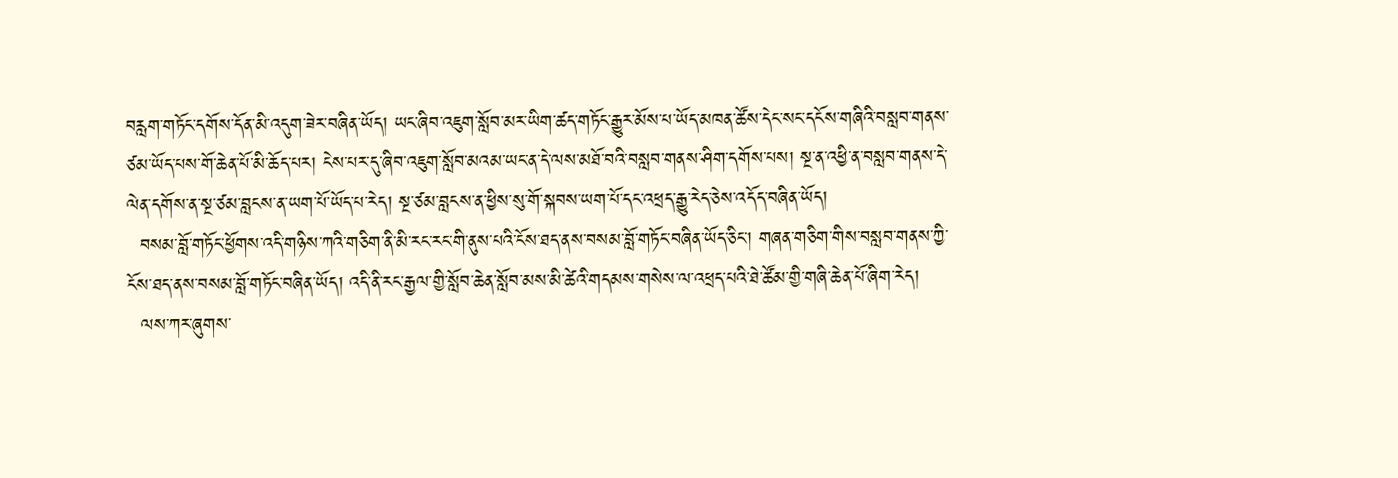བརླག་གཏོང་དགོས་དོན་མི་འདུག་ཟེར་བཞིན་ཡོད། ཡང་ཞིབ་འཇུག་སློབ་མར་ཡིག་ཚད་གཏོང་རྒྱུར་མོས་པ་ཡོད་མཁན་ཚོས་དེང་སང་དངོས་གཞིའི་བསླབ་གནས་ཙམ་ཡོད་པས་གོ་ཆེན་པོ་མི་ཆོད་པར། ངེས་པར་དུ་ཞིབ་འཇུག་སློབ་མའམ་ཡང་ན་དེ་ལས་མཐོ་བའི་བསླབ་གནས་ཤིག་དགོས་པས། སྔ་ན་འཕྱི་ན་བསླབ་གནས་དེ་ལེན་དགོས་ན་སྔ་ཙམ་བླངས་ན་ཡག་པོ་ཡོད་པ་རེད། སྔ་ཙམ་བླངས་ན་ཕྱིས་སུ་གོ་སྐབས་ཡག་པོ་དང་འཕྲད་རྒྱུ་རེད་ཅེས་འདོད་བཞིན་ཡོད།
  བསམ་བློ་གཏོང་ཕྱོགས་འདི་གཉིས་ཀའི་གཅིག་ནི་མི་རང་རང་གི་ནུས་པའི་ངོས་ཐད་ནས་བསམ་བློ་གཏོང་བཞིན་ཡོད་ཅིང་། གཞན་གཅིག་གིས་བསླབ་གནས་ཀྱི་ངོས་ཐད་ནས་བསམ་བློ་གཏོང་བཞིན་ཡོད། འདི་ནི་རང་རྒྱལ་གྱི་སློབ་ཆེན་སློབ་མས་མི་ཚེའི་གདམས་གསེས་ལ་འཕྲད་པའི་ཐེ་ཚོམ་གྱི་གཞི་ཆེན་པོ་ཞིག་རེད།
  ལས་ཀར་ཞུགས་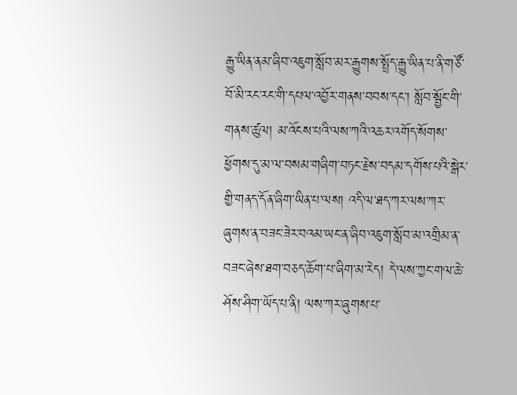རྒྱུ་ཡིན་ནམ་ཞིབ་འཇུག་སློབ་མར་རྒྱུགས་སྤྲོད་རྒྱུ་ཡིན་པ་ནི་གཙོ་བོ་མི་རང་རང་གི་དཔལ་འབྱོར་གནས་བབས་དང་། སློབ་སྦྱོང་གི་གནས་ཚུལ། མ་འོངས་པའི་ལས་ཀའི་འཆར་འགོད་སོགས་ཕྱོགས་དུ་མ་ལ་བསམ་གཞིག་བཏང་རྗེས་བདམ་དགོས་པའི་སྒེར་གྱི་གནད་དོན་ཞིག་ཡིན་པ་ལས། འདི་ལ་ཐད་ཀར་ལས་ཀར་ཞུགས་ན་བཟང་ཟེར་བའམ་ཡང་ན་ཞིབ་འཇུག་སློབ་མ་འགྲིམ་ན་བཟང་ཞེས་ཐག་བཅད་ཆོག་པ་ཞིག་མ་རེད། དེ་ལས་ཀྱང་གལ་ཆེ་ཤོས་ཤིག་ཡོད་པ་ནི། ལས་ཀར་ཞུགས་པ་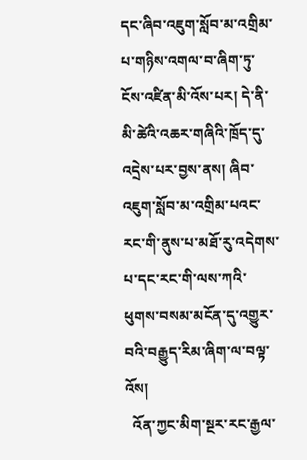དང་ཞིབ་འཇུག་སློབ་མ་འགྲིམ་པ་གཉིས་འགལ་བ་ཞིག་ཏུ་ངོས་འཛིན་མི་འོས་པར། དེ་ནི་མི་ཚེའི་འཆར་གཞིའི་ཁྲོད་དུ་འདྲེས་པར་བྱས་ནས། ཞིབ་འཇུག་སློབ་མ་འགྲིམ་པའང་རང་གི་ནུས་པ་མཐོ་རུ་འདེགས་པ་དང་རང་གི་ལས་ཀའི་ཕུགས་བསམ་མངོན་དུ་འགྱུར་བའི་བརྒྱུད་རིམ་ཞིག་ལ་བལྟ་འོས།
  འོན་ཀྱང་མིག་སྔར་རང་རྒྱལ་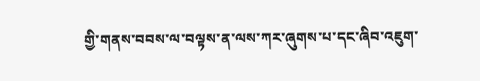གྱི་གནས་བབས་ལ་བལྟས་ན་ལས་ཀར་ཞུགས་པ་དང་ཞིབ་འཇུག་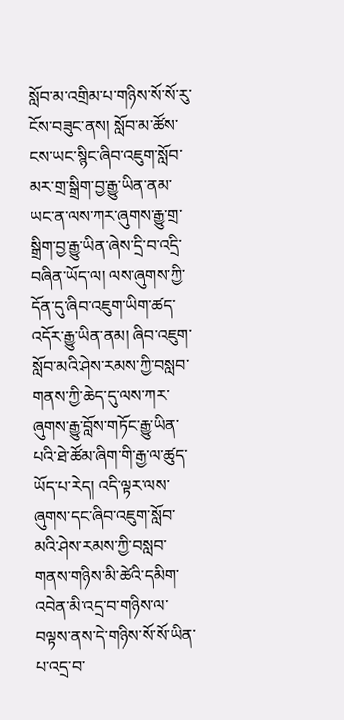སློབ་མ་འགྲིམ་པ་གཉིས་སོ་སོ་རུ་ངོས་བཟུང་ནས། སློབ་མ་ཚོས་ངས་ཡང་སྙིང་ཞིབ་འཇུག་སློབ་མར་གྲ་སྒྲིག་བྱ་རྒྱུ་ཡིན་ནམ་ཡང་ན་ལས་ཀར་ཞུགས་རྒྱུ་གྲ་སྒྲིག་བྱ་རྒྱུ་ཡིན་ཞེས་དྲི་བ་འདྲི་བཞིན་ཡོད་ལ། ལས་ཞུགས་ཀྱི་དོན་དུ་ཞིབ་འཇུག་ཡིག་ཚད་འདོར་རྒྱུ་ཡིན་ནམ། ཞིབ་འཇུག་སློབ་མའི་ཤེས་རམས་ཀྱི་བསླབ་གནས་ཀྱི་ཆེད་དུ་ལས་ཀར་ཞུགས་རྒྱུ་བློས་གཏོང་རྒྱུ་ཡིན་པའི་ཐེ་ཚོམ་ཞིག་གི་རྒྱ་ལ་ཚུད་ཡོད་པ་རེད། འདི་ལྟར་ལས་ཞུགས་དང་ཞིབ་འཇུག་སློབ་མའི་ཤེས་རམས་ཀྱི་བསླབ་གནས་གཉིས་མི་ཚེའི་དམིག་འབེན་མི་འདྲ་བ་གཉིས་ལ་བལྟས་ནས་དེ་གཉིས་སོ་སོ་ཡིན་པ་འདྲ་བ་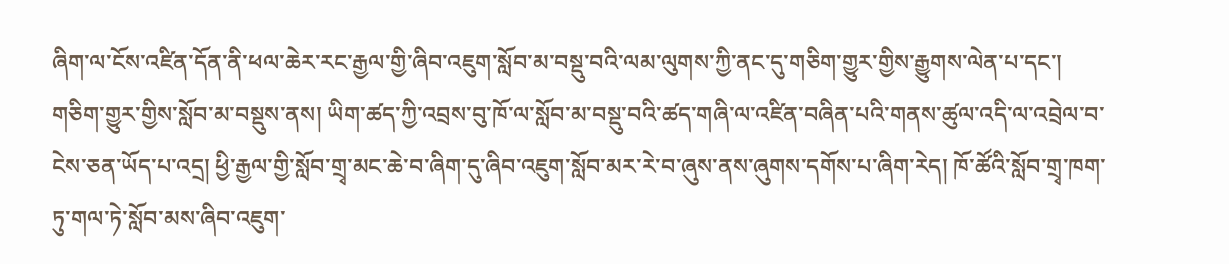ཞིག་ལ་ངོས་འཛིན་དོན་ནི་ཕལ་ཆེར་རང་རྒྱལ་གྱི་ཞིབ་འཇུག་སློབ་མ་བསྡུ་བའི་ལམ་ལུགས་ཀྱི་ནང་དུ་གཅིག་གྱུར་གྱིས་རྒྱུགས་ལེན་པ་དང་། གཅིག་གྱུར་གྱིས་སློབ་མ་བསྡུས་ནས། ཡིག་ཚད་ཀྱི་འབྲས་བུ་ཁོ་ལ་སློབ་མ་བསྡུ་བའི་ཚད་གཞི་ལ་འཛིན་བཞིན་པའི་གནས་ཚུལ་འདི་ལ་འབྲེལ་བ་ངེས་ཅན་ཡོད་པ་འདྲ། ཕྱི་རྒྱལ་གྱི་སློབ་གྲྭ་མང་ཆེ་བ་ཞིག་དུ་ཞིབ་འཇུག་སློབ་མར་རེ་བ་ཞུས་ནས་ཞུགས་དགོས་པ་ཞིག་རེད། ཁོ་ཚོའི་སློབ་གྲྭ་ཁག་ཏུ་གལ་ཏེ་སློབ་མས་ཞིབ་འཇུག་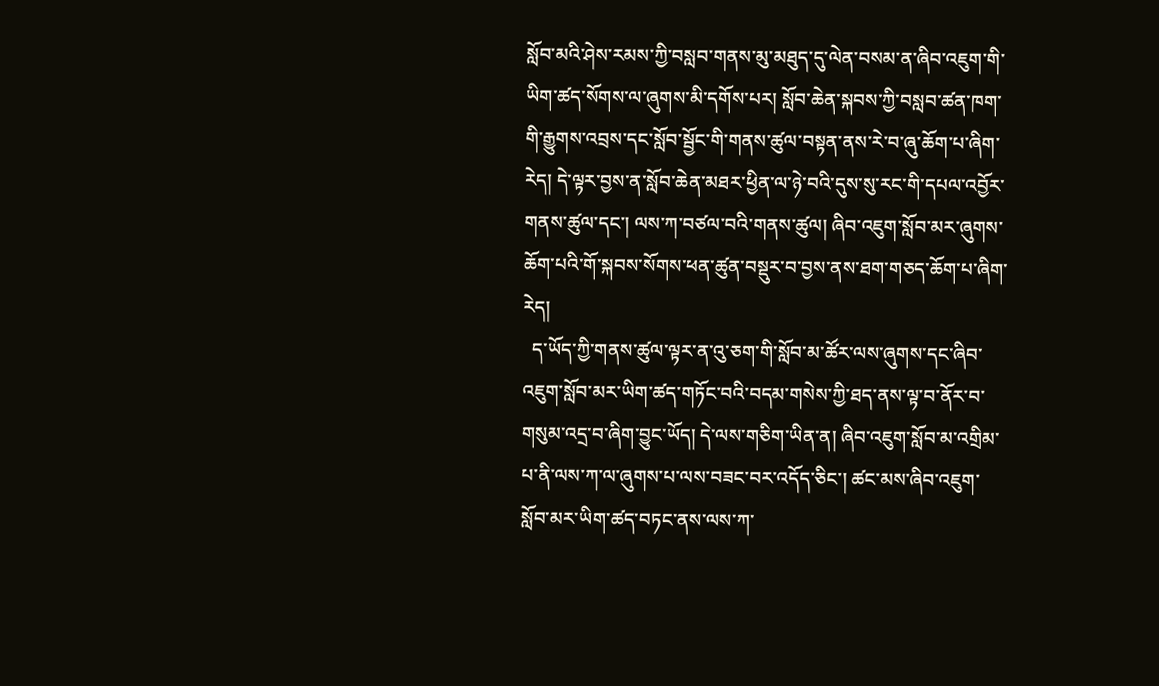སློབ་མའི་ཤེས་རམས་ཀྱི་བསླབ་གནས་མུ་མཐུད་དུ་ལེན་བསམ་ན་ཞིབ་འཇུག་གི་ཡིག་ཚད་སོགས་ལ་ཞུགས་མི་དགོས་པར། སློབ་ཆེན་སྐབས་ཀྱི་བསླབ་ཚན་ཁག་གི་རྒྱུགས་འབྲས་དང་སློབ་སྦྱོང་གི་གནས་ཚུལ་བསྟན་ནས་རེ་བ་ཞུ་ཆོག་པ་ཞིག་རེད། དེ་ལྟར་བྱས་ན་སློབ་ཆེན་མཐར་ཕྱིན་ལ་ཉེ་བའི་དུས་སུ་རང་གི་དཔལ་འབྱོར་གནས་ཚུལ་དང་། ལས་ཀ་བཙལ་བའི་གནས་ཚུལ། ཞིབ་འཇུག་སློབ་མར་ཞུགས་ཆོག་པའི་གོ་སྐབས་སོགས་ཕན་ཚུན་བསྡུར་བ་བྱས་ནས་ཐག་གཅད་ཆོག་པ་ཞིག་རེད།
  ད་ཡོད་ཀྱི་གནས་ཚུལ་ལྟར་ན་འུ་ཅག་གི་སློབ་མ་ཚོར་ལས་ཞུགས་དང་ཞིབ་འཇུག་སློབ་མར་ཡིག་ཚད་གཏོང་བའི་བདམ་གསེས་ཀྱི་ཐད་ནས་ལྟ་བ་ནོར་བ་གསུམ་འདྲ་བ་ཞིག་བྱུང་ཡོད། དེ་ལས་གཅིག་ཡིན་ན། ཞིབ་འཇུག་སློབ་མ་འགྲིམ་པ་ནི་ལས་ཀ་ལ་ཞུགས་པ་ལས་བཟང་བར་འདོད་ཅིང་། ཚང་མས་ཞིབ་འཇུག་སློབ་མར་ཡིག་ཚད་བཏང་ནས་ལས་ཀ་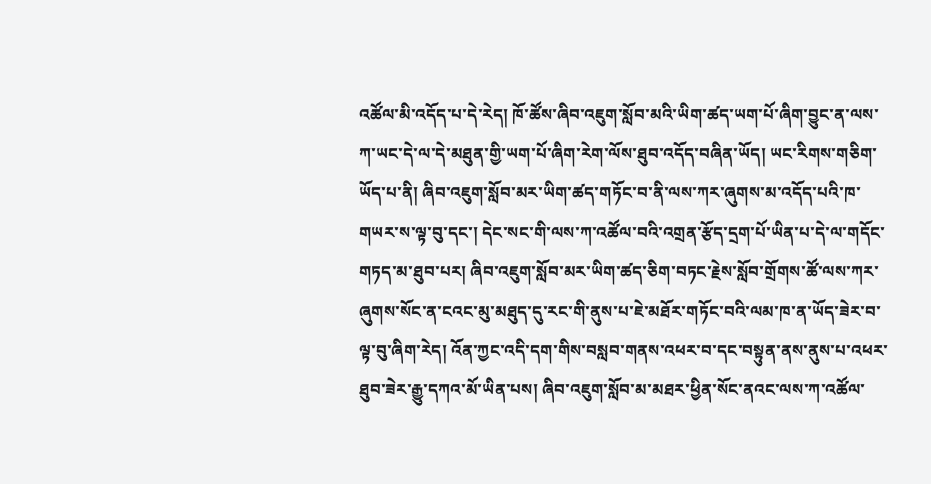འཚོལ་མི་འདོད་པ་དེ་རེད། ཁོ་ཚོས་ཞིབ་འཇུག་སློབ་མའི་ཡིག་ཚད་ཡག་པོ་ཞིག་བྱུང་ན་ལས་ཀ་ཡང་དེ་ལ་དེ་མཐུན་གྱི་ཡག་པོ་ཞིག་རེག་ལོས་ཐུབ་འདོད་བཞིན་ཡོད། ཡང་རིགས་གཅིག་ཡོད་པ་ནི། ཞིབ་འཇུག་སློབ་མར་ཡིག་ཚད་གཏོང་བ་ནི་ལས་ཀར་ཞུགས་མ་འདོད་པའི་ཁ་གཡར་ས་ལྟ་བུ་དང་། དེང་སང་གི་ལས་ཀ་འཚོལ་བའི་འགྲན་རྩོད་དྲག་པོ་ཡིན་པ་དེ་ལ་གདོང་གཏད་མ་ཐུབ་པར། ཞིབ་འཇུག་སློབ་མར་ཡིག་ཚད་ཅིག་བཏང་རྗེས་སློབ་གྲོགས་ཚོ་ལས་ཀར་ཞུགས་སོང་ན་ངའང་མུ་མཐུད་དུ་རང་གི་ནུས་པ་ཇེ་མཐོར་གཏོང་བའི་ལམ་ཁ་ན་ཡོད་ཟེར་བ་ལྟ་བུ་ཞིག་རེད། འོན་ཀྱང་འདི་དག་གིས་བསླབ་གནས་འཕར་བ་དང་བསྟུན་ནས་ནུས་པ་འཕར་ཐུབ་ཟེར་རྒྱུ་དཀའ་མོ་ཡིན་པས། ཞིབ་འཇུག་སློབ་མ་མཐར་ཕྱིན་སོང་ནའང་ལས་ཀ་འཚོལ་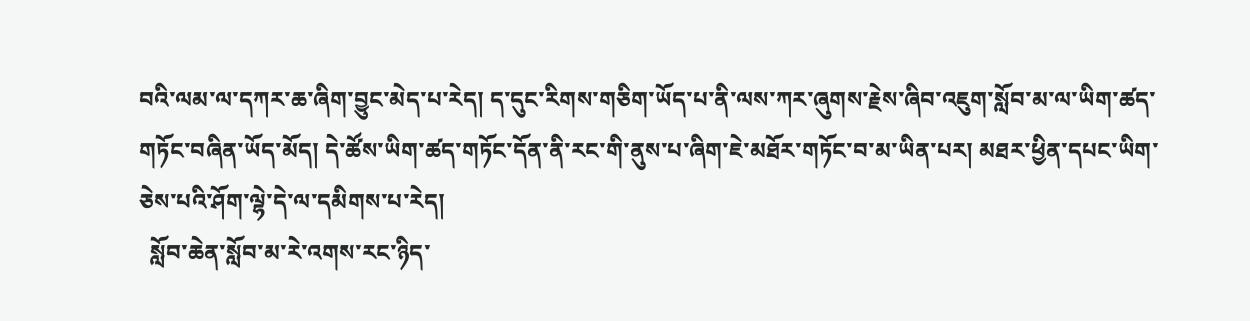བའི་ལམ་ལ་དཀར་ཆ་ཞིག་བྱུང་མེད་པ་རེད། ད་དུང་རིགས་གཅིག་ཡོད་པ་ནི་ལས་ཀར་ཞུགས་རྗེས་ཞིབ་འཇུག་སློབ་མ་ལ་ཡིག་ཚད་གཏོང་བཞིན་ཡོད་མོད། དེ་ཚོས་ཡིག་ཚད་གཏོང་དོན་ནི་རང་གི་ནུས་པ་ཞིག་ཇེ་མཐོར་གཏོང་བ་མ་ཡིན་པར། མཐར་ཕྱིན་དཔང་ཡིག་ཅེས་པའི་ཤོག་ལྷེ་དེ་ལ་དམིགས་པ་རེད།
  སློབ་ཆེན་སློབ་མ་རེ་འགས་རང་ཉིད་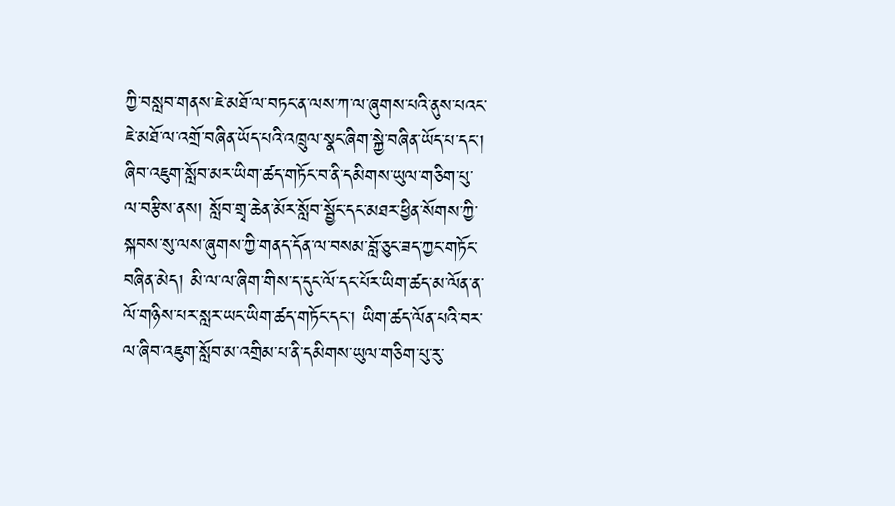ཀྱི་བསླབ་གནས་ཇེ་མཐོ་ལ་བཏང་ན་ལས་ཀ་ལ་ཞུགས་པའི་ནུས་པའང་ཇེ་མཐོ་ལ་འགྲོ་བཞིན་ཡོད་པའི་འཁྲུལ་སྣང་ཞིག་སྐྱེ་བཞིན་ཡོད་པ་དང་། ཞིབ་འཇུག་སློབ་མར་ཡིག་ཚད་གཏོང་བ་ནི་དམིགས་ཡུལ་གཅིག་པུ་ལ་བརྩིས་ནས། སློབ་གྲྭ་ཆེན་མོར་སློབ་སྦྱོང་དང་མཐར་ཕྱིན་སོགས་ཀྱི་སྐབས་སུ་ལས་ཞུགས་ཀྱི་གནད་དོན་ལ་བསམ་བློ་ཅུང་ཟད་ཀྱང་གཏོང་བཞིན་མེད། མི་ལ་ལ་ཞིག་གིས་ད་དུང་ལོ་དང་པོར་ཡིག་ཚད་མ་ལོན་ན་ལོ་གཉིས་པར་སླར་ཡང་ཡིག་ཚད་གཏོང་དང་། ཡིག་ཚད་ལོན་པའི་བར་ལ་ཞིབ་འཇུག་སློབ་མ་འགྲིམ་པ་ནི་དམིགས་ཡུལ་གཅིག་པུ་རུ་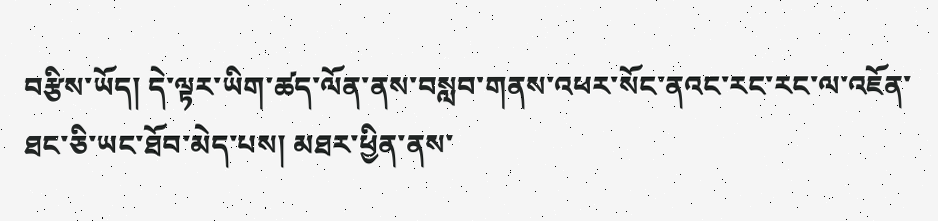བརྩིས་ཡོད། དེ་ལྟར་ཡིག་ཚད་ལོན་ནས་བསླབ་གནས་འཕར་སོང་ནའང་རང་རང་ལ་འཇོན་ཐང་ཅི་ཡང་ཐོབ་མེད་པས། མཐར་ཕྱིན་ནས་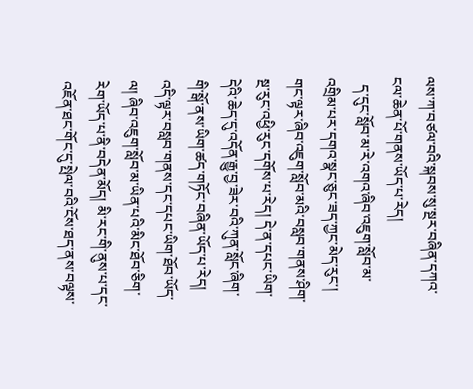ལས་ཀ་བཙལ་བའི་སྐབས་སུ་སྔར་བཞིན་དཀའ་ངལ་ཆེན་པོ་གནས་ཡོད་པ་རེད།
  ད་དུང་སློབ་མ་རེ་འགའ་ཞིབ་འཇུག་སློབ་མ་འགྲིམ་པར་དགའ་སྣང་ཅུང་ཟད་ཀྱང་མེད་རུང་། གང་ལྟར་ཞིབ་འཇུག་སློབ་མའི་བསླབ་གནས་ཤིག་སྔ་རུང་འཕྱི་རུང་དགོས་པ་རེད། དེ་ན་དཔང་ཡིག་དེའི་ཆེད་དུ་འདོན་རྒྱུ་བྱ་ཟེར་བའི་ཀུན་སློང་ཞིག་གི་སྒོ་ནས་ཡིག་ཚད་གཏོང་བཞིན་ཡོད་པ་རེད། འདི་ལྟར་བསླབ་གནས་དང་དཔང་ཡིག་ཐོབ་ཡོད་ལ། ཞིབ་འཇུག་སློབ་མ་ཡིན་པའི་མིང་ཐོབ་ཅིག་རེག་ཡོད་པ་ནི་བདེན་མོད། མི་རང་གི་ནུས་པ་དང་འཇོན་ཐང་གོང་དུ་སྤེལ་བའི་ངོས་ཐད་ནས་བལྟས་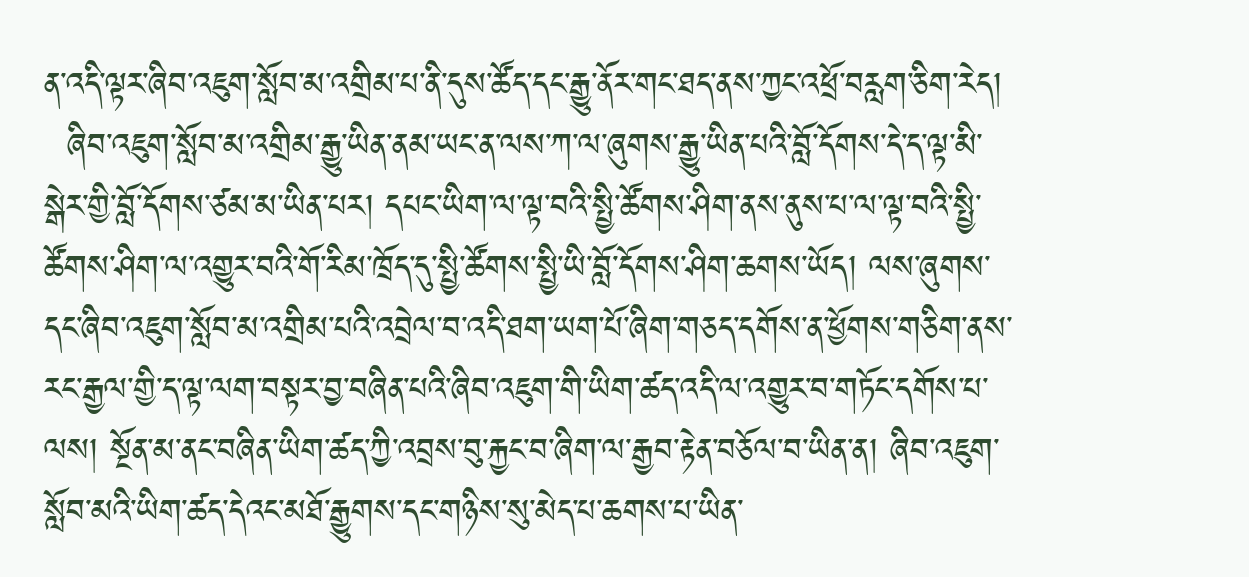ན་འདི་ལྟར་ཞིབ་འཇུག་སློབ་མ་འགྲིམ་པ་ནི་དུས་ཚོད་དང་རྒྱུ་ནོར་གང་ཐད་ནས་ཀྱང་འཕྲོ་བརླག་ཅིག་རེད།
  ཞིབ་འཇུག་སློབ་མ་འགྲིམ་རྒྱུ་ཡིན་ནམ་ཡང་ན་ལས་ཀ་ལ་ཞུགས་རྒྱུ་ཡིན་པའི་བློ་དོགས་དེ་ད་ལྟ་མི་སྒེར་གྱི་བློ་དོགས་ཙམ་མ་ཡིན་པར། དཔང་ཡིག་ལ་ལྟ་བའི་སྤྱི་ཚོགས་ཤིག་ནས་ནུས་པ་ལ་ལྟ་བའི་སྤྱི་ཚོགས་ཤིག་ལ་འགྱུར་བའི་གོ་རིམ་ཁྲོད་དུ་སྤྱི་ཚོགས་སྤྱི་ཡི་བློ་དོགས་ཤིག་ཆགས་ཡོད། ལས་ཞུགས་དང་ཞིབ་འཇུག་སློབ་མ་འགྲིམ་པའི་འབྲེལ་བ་འདི་ཐག་ཡག་པོ་ཞིག་གཅད་དགོས་ན་ཕྱོགས་གཅིག་ནས་རང་རྒྱལ་གྱི་ད་ལྟ་ལག་བསྟར་བྱ་བཞིན་པའི་ཞིབ་འཇུག་གི་ཡིག་ཚད་འདི་ལ་འགྱུར་བ་གཏོང་དགོས་པ་ལས། སྔོན་མ་ནང་བཞིན་ཡིག་ཚད་ཀྱི་འབྲས་བུ་རྐྱང་བ་ཞིག་ལ་རྒྱབ་རྟེན་བཅོལ་བ་ཡིན་ན། ཞིབ་འཇུག་སློབ་མའི་ཡིག་ཚད་དེའང་མཐོ་རྒྱུགས་དང་གཉིས་སུ་མེད་པ་ཆགས་པ་ཡིན་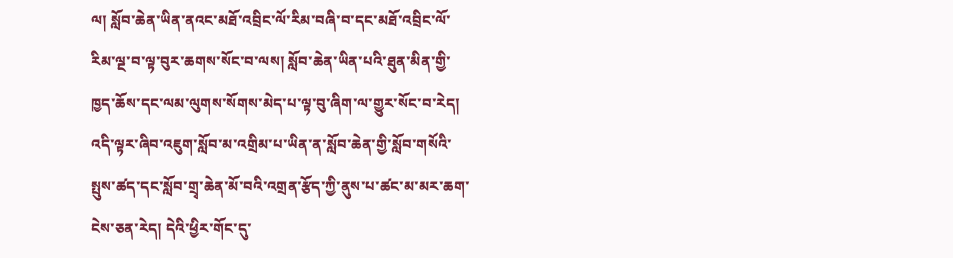ལ། སློབ་ཆེན་ཡིན་ནའང་མཐོ་འབྲིང་ལོ་རིམ་བཞི་བ་དང་མཐོ་འབྲིང་ལོ་རིམ་ལྔ་བ་ལྟ་བུར་ཆགས་སོང་བ་ལས། སློབ་ཆེན་ཡིན་པའི་ཐུན་མིན་གྱི་ཁྱད་ཆོས་དང་ལམ་ལུགས་སོགས་མེད་པ་ལྟ་བུ་ཞིག་ལ་གྱུར་སོང་བ་རེད། འདི་ལྟར་ཞིབ་འཇུག་སློབ་མ་འགྲིམ་པ་ཡིན་ན་སློབ་ཆེན་གྱི་སློབ་གསོའི་སྤུས་ཚད་དང་སློབ་གྲྭ་ཆེན་མོ་བའི་འགྲན་རྩོད་ཀྱི་ནུས་པ་ཚང་མ་མར་ཆག་ངེས་ཅན་རེད། དེའི་ཕྱིར་གོང་དུ་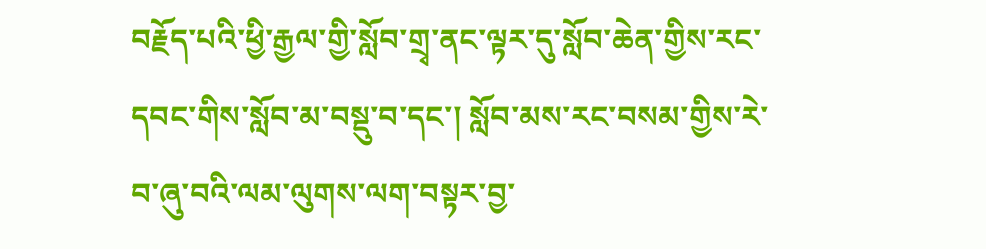བརྗོད་པའི་ཕྱི་རྒྱལ་གྱི་སློབ་གྲྭ་ནང་ལྟར་དུ་སློབ་ཆེན་གྱིས་རང་དབང་གིས་སློབ་མ་བསྡུ་བ་དང་། སློབ་མས་རང་བསམ་གྱིས་རེ་བ་ཞུ་བའི་ལམ་ལུགས་ལག་བསྟར་བྱ་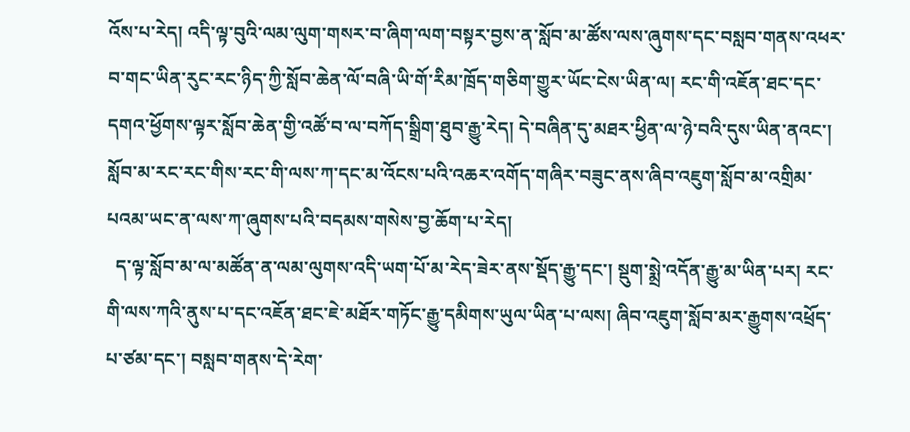འོས་པ་རེད། འདི་ལྟ་བུའི་ལམ་ལུག་གསར་བ་ཞིག་ལག་བསྟར་བྱས་ན་སློབ་མ་ཚོས་ལས་ཞུགས་དང་བསླབ་གནས་འཕར་བ་གང་ཡིན་རུང་རང་ཉིད་ཀྱི་སློབ་ཆེན་ལོ་བཞི་ཡི་གོ་རིམ་ཁྲོད་གཅིག་གྱུར་ཡོང་ངེས་ཡིན་ལ། རང་གི་འཇོན་ཐང་དང་དགའ་ཕྱོགས་ལྟར་སློབ་ཆེན་གྱི་འཚོ་བ་ལ་བཀོད་སྒྲིག་ཐུབ་རྒྱུ་རེད། དེ་བཞིན་དུ་མཐར་ཕྱིན་ལ་ཉེ་བའི་དུས་ཡིན་ནའང་། སློབ་མ་རང་རང་གིས་རང་གི་ལས་ཀ་དང་མ་འོངས་པའི་འཆར་འགོད་གཞིར་བཟུང་ནས་ཞིབ་འཇུག་སློབ་མ་འགྲིམ་པའམ་ཡང་ན་ལས་ཀ་ཞུགས་པའི་བདམས་གསེས་བྱ་ཆོག་པ་རེད།
  ད་ལྟ་སློབ་མ་ལ་མཚོན་ན་ལམ་ལུགས་འདི་ཡག་པོ་མ་རེད་ཟེར་ནས་སྡོད་རྒྱུ་དང་། སྡུག་སྨྲེ་འདོན་རྒྱུ་མ་ཡིན་པར། རང་གི་ལས་ཀའི་ནུས་པ་དང་འཇོན་ཐང་ཇེ་མཐོར་གཏོང་རྒྱུ་དམིགས་ཡུལ་ཡིན་པ་ལས། ཞིབ་འཇུག་སློབ་མར་རྒྱུགས་འཕྲོད་པ་ཙམ་དང་། བསླབ་གནས་དེ་རེག་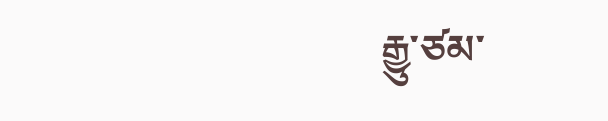རྒྱུ་ཙམ་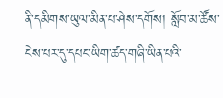ནི་དམིགས་ཡུལ་མིན་པ་ཤེས་དགོས། སློབ་མ་ཚོས་ངེས་པར་དུ་དཔང་ཡིག་ཚད་གཞི་ཡིན་པའི་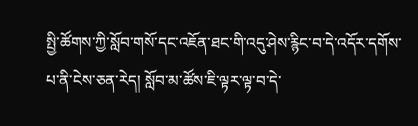སྤྱི་ཚོགས་ཀྱི་སློབ་གསོ་དང་འཇོན་ཐང་གི་འདུ་ཤེས་རྙིང་བ་དེ་འདོར་དགོས་པ་ནི་ངེས་ཅན་རེད། སློབ་མ་ཚོས་ཇི་ལྟར་ལྟ་བ་དེ་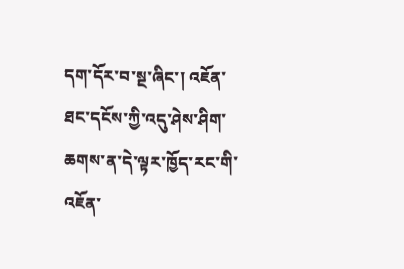དག་དོར་བ་སྔ་ཞིང་། འཇོན་ཐང་དངོས་ཀྱི་འདུ་ཤེས་ཤིག་ཆགས་ན་དེ་ལྟར་ཁྱོད་རང་གི་འཇོན་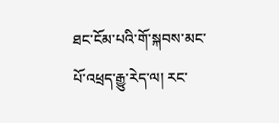ཐང་ངོམ་པའི་གོ་སྐབས་མང་པོ་འཕྲད་རྒྱུ་རེད་ལ། རང་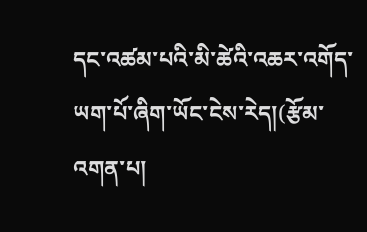དང་འཚམ་པའི་མི་ཚེའི་འཆར་འགོད་ཡག་པོ་ཞིག་ཡོང་ངེས་རེད།(རྩོམ་འགན་པ།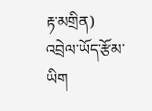རྟ་མགྲིན)
འབྲེལ་ཡོད་རྩོམ་ཡིག